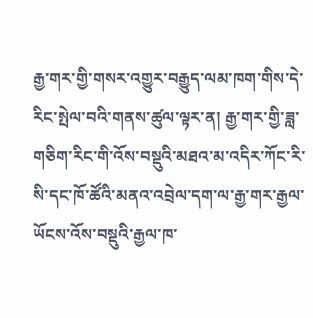རྒྱ་གར་གྱི་གསར་འགྱུར་བརྒྱུད་ལམ་ཁག་གིས་དེ་རིང་སྤེལ་བའི་གནས་ཚུལ་ལྟར་ན། རྒྱ་གར་གྱི་ཟླ་གཅིག་རིང་གི་འོས་བསྡུའི་མཐའ་མ་འདིར་ཀོང་རི་སི་དང་ཁོ་ཚོའི་མནའ་འབྲེལ་དག་ལ་རྒྱ་གར་རྒྱལ་ཡོངས་འོས་བསྡུའི་རྒྱལ་ཁ་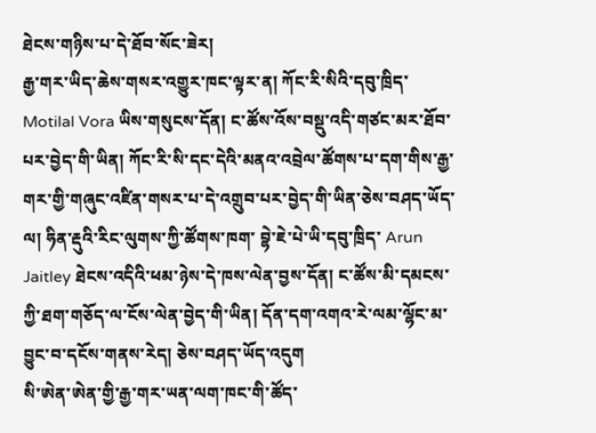ཐེངས་གཉིས་པ་དེ་ཐོབ་སོང་ཟེར།
རྒྱ་གར་ཡིད་ཆེས་གསར་འགྱུར་ཁང་ལྟར་ན། ཀོང་རི་སིའི་དབུ་ཁྲིད་ Motilal Vora ཡིས་གསུངས་དོན། ང་ཚོས་འོས་བསྡུ་འདི་གཙང་མར་ཐོབ་པར་བྱེད་གི་ཡིན། ཀོང་རི་སི་དང་དེའི་མནའ་འབྲེལ་ཚོགས་པ་དག་གིས་རྒྱ་གར་གྱི་གཞུང་འཛིན་གསར་པ་དེ་འགྲུབ་པར་བྱེད་གི་ཡིན་ཅེས་བཤད་ཡོད་ལ། ཧིན་རྡུའི་རིང་ལུགས་ཀྱི་ཚོགས་ཁག་ བྷེ་ཇེ་པེ་ཡི་དབུ་ཁྲིད་ Arun Jaitley ཐེངས་འདིའི་ཕམ་ཉེས་དེ་ཁས་ལེན་བྱས་དོན། ང་ཚོས་མི་དམངས་ཀྱི་ཐག་གཅོད་ལ་ངོས་ལེན་བྱེད་གི་ཡིན། དོན་དག་འགའ་རེ་ལམ་ལྷོང་མ་བྱུང་བ་དངོས་གནས་རེད། ཅེས་བཤད་ཡོད་འདུག
སི་ཨེན་ཨེན་གྱི་རྒྱ་གར་ཡན་ལག་ཁང་གི་ཚོད་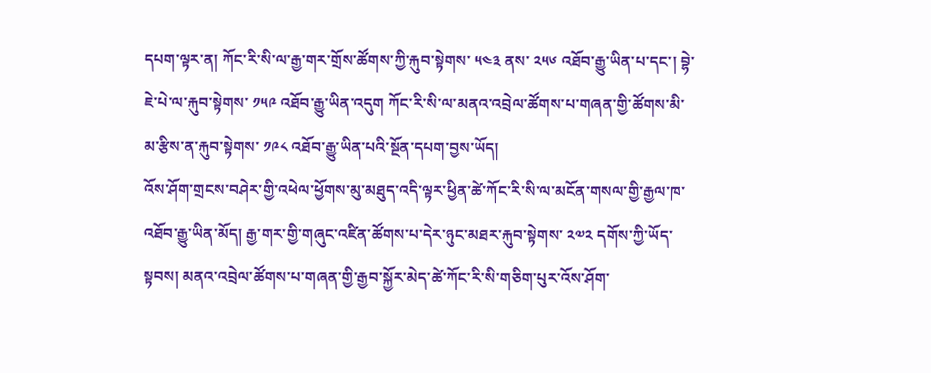དཔག་ལྟར་ན། ཀོང་རི་སི་ལ་རྒྱ་གར་གྲོས་ཚོགས་ཀྱི་རྐུབ་སྟེགས་ ༥༤༣ ནས་ ༢༥༦ འཐོབ་རྒྱུ་ཡིན་པ་དང་། བྷེ་ཇེ་པེ་ལ་རྐུབ་སྟེགས་ ༡༥༩ འཐོབ་རྒྱུ་ཡིན་འདུག ཀོང་རི་སི་ལ་མནའ་འབྲེལ་ཚོགས་པ་གཞན་གྱི་ཚོགས་མི་མ་རྩིས་ན་རྐུབ་སྟེགས་ ༡༩༨ འཐོབ་རྒྱུ་ཡིན་པའི་སྔོན་དཔག་བྱས་ཡོད།
འོས་ཤོག་གྲངས་བཤེར་གྱི་འཕེལ་ཕྱོགས་མུ་མཐུད་འདི་ལྟར་ཕྱིན་ཚེ་ཀོང་རི་སི་ལ་མངོན་གསལ་གྱི་རྒྱལ་ཁ་འཐོབ་རྒྱུ་ཡིན་མོད། རྒྱ་གར་གྱི་གཞུང་འཛིན་ཚོགས་པ་དེར་ཉུང་མཐར་རྐུབ་སྟེགས་ ༢༧༢ དགོས་ཀྱི་ཡོད་སྟབས། མནའ་འབྲེལ་ཚོགས་པ་གཞན་གྱི་རྒྱབ་སྐྱོར་མེད་ཚེ་ཀོང་རི་སི་གཅིག་པུར་འོས་ཤོག་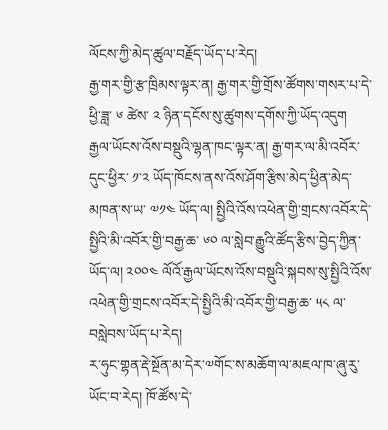ལོངས་ཀྱི་མེད་ཚུལ་བརྗོད་ཡོད་པ་རེད།
རྒྱ་གར་གྱི་རྩ་ཁྲིམས་ལྟར་ན། རྒྱ་གར་གྱི་གྲོས་ཚོགས་གསར་པ་དེ་ཕྱི་ཟླ་ ༦ ཚེས་ ༢ ཉིན་དངོས་སུ་ཚུགས་དགོས་ཀྱི་ཡོད་འདུག
རྒྱལ་ཡོངས་འོས་བསྡུའི་ལྷན་ཁང་ལྟར་ན། རྒྱ་གར་ལ་མི་འབོར་དུང་ཕྱིར་ ༡་༢ ཡོད་ཁོངས་ནས་འོས་ཤོག་རྩིས་མེད་ཕྱིན་མེད་མཁན་ས་ཡ་ ༧༡༤ ཡོད་ལ། སྤྱིའི་འོས་འཕེན་གྱི་གྲངས་འབོར་དེ་སྤྱིའི་མི་འབོར་གྱི་བརྒྱ་ཆ་ ༦༠ ལ་སླེབ་རྒྱུའི་ཚོད་རྩིས་བྱེད་ཀྱིན་ཡོད་ལ། ༢༠༠༤ ལོའོ་རྒྱལ་ཡོངས་འོས་བསྡུའི་སྐབས་སུ་སྤྱིའི་འོས་འཕེན་གྱི་གྲངས་འབོར་དེ་སྤྱིའི་མི་འབོར་གྱི་བརྒྱ་ཆ་ ༥༨ ལ་བསླེབས་ཡོད་པ་རེད།
ར་ཧུང་གྷན་རྡེ་སྔོན་མ་དེར་༧གོང་ས་མཆོག་ལ་མཇལ་ཁ་ཞུ་རུ་ཡོང་བ་རེད། ཁོ་ཚོས་དེ་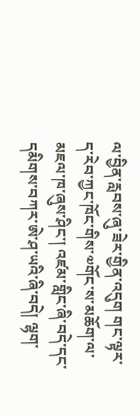ལ་བྱིན་རླབས་ཞུ་ཟེར་གྱིན་འདུག གང་ལྟར་ད་རེབ་ཀྱང་ཁོང་གིས་༧གོང་ས་མཆོག་ལ་མཇལ་ཁ་ཞུས་ཤིང་། འཛམ་གླིང་ཞི་བདེ་དང་དམིགས་བཀར་ཨེ་ཤ་ཡའི་ཞི་བདེ། ལྷག་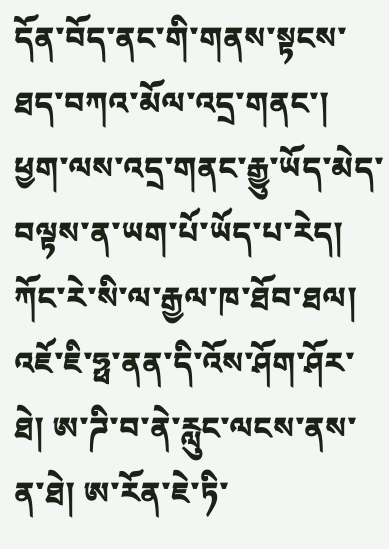དོན་བོད་ནང་གི་གནས་སྟངས་ཐད་བཀའ་མོལ་འདྲ་གནང་། ཕྱག་ལས་འདྲ་གནང་རྒྱུ་ཡོད་མེད་བལྟས་ན་ཡག་པོ་ཡོད་པ་རེད།
ཀོང་རེ་སི་ལ་རྒྱལ་ཁ་ཐོབ་ཐལ། འཇོ་ཇི་ཧྥ་ནན་དི་འོས་ཤོག་ཤོར་ཐེ། ཨ་ཌི་བ་ནེ་རླུང་ལངས་ནས་ན་ཐེ། ཨ་རོན་ཇེ་ཏི་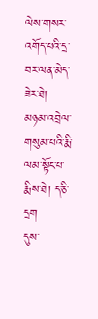ལེས་གསར་འགོད་པའི་དྲ་བར་ལན་མེད་ཟེར་ཐེ། མཉམ་འབྲེལ་གསུམ་པའི་རྨི་ལམ་སྟོང་པ་རྨིས་ཐེ། ད་ཅི་དྲག
དུས་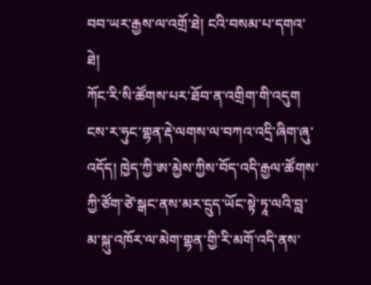བབ་ཡར་རྒྱས་ལ་འགྲོ་ཐེ། ངའི་བསམ་པ་དགའ་ཐེ།
ཀོང་རི་སི་ཚོགས་པར་ཐོབ་ན་འགྲིག་གི་འདུག ངས་ར་ཧུང་གྷན་རྡེ་ལགས་ལ་བཀའ་འདྲི་ཞིག་ཞུ་འདོད། ཁྱེད་ཀྱི་ཨ་མྱེས་ཀྱིས་བོད་འདི་རྒྱལ་ཚོགས་ཀྱི་ཙོག་ཙེ་སྒང་ནས་མར་དྲུད་ཡོང་སྟེ་ཏཱ་ལའི་བླ་མ་སྐུ་འཁོར་ལ་མེག་གྷན་གྱི་རི་མགོ་འདི་ནས་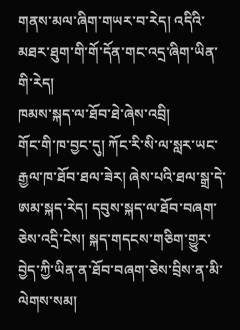གནས་མལ་ཞིག་གཡར་བ་རེད། འདིའི་མཐར་ཐུག་གི་གོ་དོན་གང་འདྲ་ཞིག་ཡིན་གི་རེད།
ཁམས་སྐད་ལ་ཐོབ་ཐེ་ཞེས་འབྲི།
གོང་གི་ཁ་བྱང་དུ། ཀོང་རི་སི་ལ་སླར་ཡང་རྒྱལ་ཁ་ཐོབ་ཐལ་ཟེར། ཞེས་པའི་ཐལ་སྒྲ་དེ་ཨམ་སྐད་རེད། དབུས་སྐད་ལ་ཐོབ་བཞག་ཅེས་འདྲི་ངེས། སྐད་གདངས་གཅིག་གྱུར་བྱེད་ཀྱི་ཡིན་ན་ཐོབ་བཞག་ཅེས་བྲིས་ན་མི་ལེགས་སམ།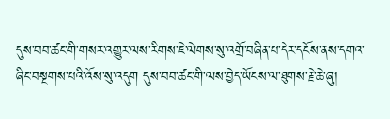དུས་བབ་ཚང་གི་གསར་འགྱུར་ལས་རིགས་ཇེ་ལེགས་སུ་འགྲོ་བཞིན་པ་དེར་དངོས་ནས་དགའ་ཞིང་བསྔགས་པའི་འོས་སུ་འདུག དུས་བབ་ཚང་གི་ལས་བྱེད་ཡོངས་ལ་ཐུགས་རྗེ་ཆེ་ཞུ།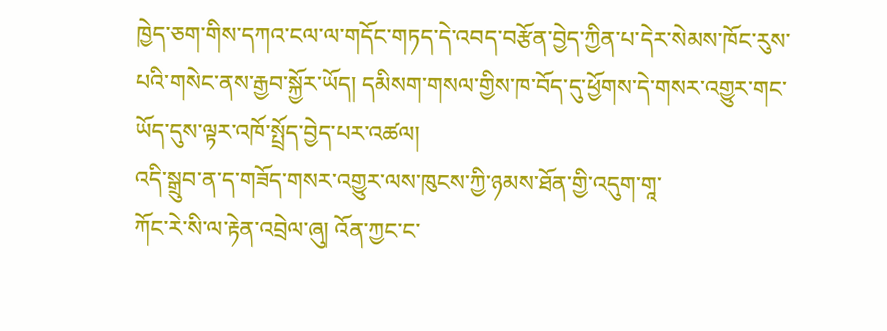ཁྱེད་ཅག་གིས་དཀའ་ངལ་ལ་གདོང་གཏད་དེ་འབད་བརྩོན་བྱེད་ཀྱིན་པ་དེར་སེམས་ཁོང་རུས་པའི་གསེང་ནས་རྒྱབ་སྐྱོར་ཡོད། དམིསག་གསལ་གྱིས་ཁ་བོད་དུ་ཕྱོགས་དེ་གསར་འགྱུར་གང་ཡོད་དུས་ལྟར་འཁོ་སྤྲོད་བྱེད་པར་འཚལ།
འདི་སྒྲུབ་ན་ད་གཟོད་གསར་འགྱུར་ལས་ཁུངས་ཀྱི་ཉམས་ཐོན་གྱི་འདུག་གཱ་
ཀོང་རེ་སི་ལ་རྟེན་འབྲེལ་ཞུ། འོན་ཀྱང་ང་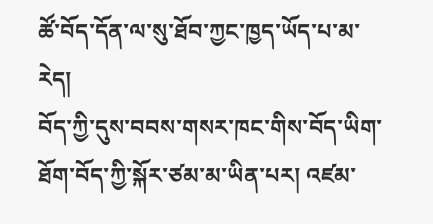ཚོ་བོད་དོན་ལ་སུ་ཐོབ་ཀྱང་ཁྱད་ཡོད་པ་མ་རེད།
བོད་ཀྱི་དུས་བབས་གསར་ཁང་གིས་བོད་ཡིག་ཐོག་བོད་ཀྱི་སྐོར་ཙམ་མ་ཡིན་པར། འཛམ་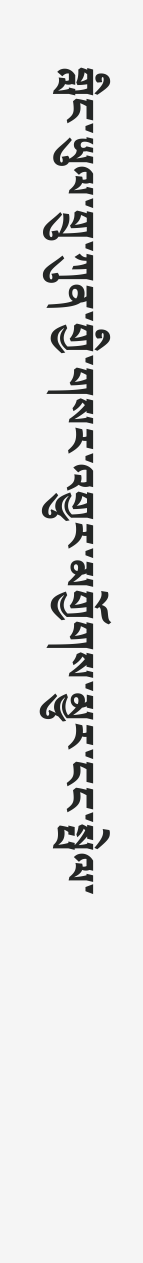གླིང་ཡུལ་གྲུ་ཀུན་གྱི་གསར་འགྱུར་མགྱོགས་མྱུར་ངང་སྤེལ་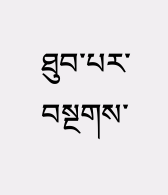ཐུབ་པར་བསྔགས་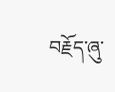བརྗོད་ཞུ་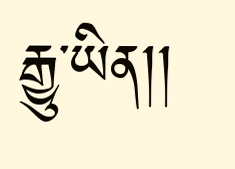རྒྱུ་ཡིན།།